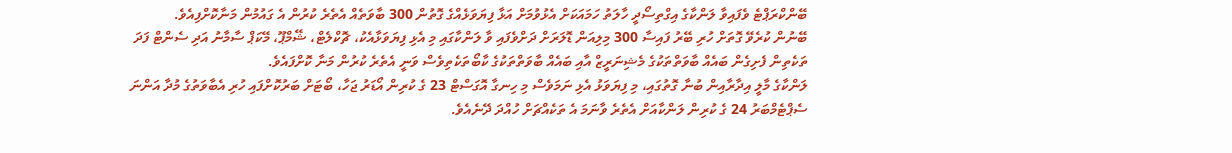ބޭންކްރަޕްޓެ ވެފައިވާ ލަންކާގެ އިގްތިސޯދީ ހާލަތު ހަމައަކަށް އެޅުވުމަށް އަޅާ ފިޔަވަޅެއްގެ ގޮތުން 300 ބާވަތެއް އެތެރެ ކުރުން އެ ގައުމުން މަނާކޮށްފިއެވެ.
ބޭނުން ކުރެވޭ ގޮތަށް ހުރި ބޭރު ފައިސާ 300 މިލިއަން ޑޮލަރަށް ދަށްވެފައި ވާ ލަންކާގައި މި އެޅި ފިޔަވަޅާއެކު، ޗޮކްލެޓް، ޝޭމްޕޫ، މޭކަޕް ސާމާނު އަދި ސެންޓް ފަދަ ތަކެތިން ފެށިގެން ބައެއް ބާވަތްތަކުގެ މެޝިނަރީޒް އާއި ބައެއް ބާވަތްތަކުގެ ކާބޯތަކެތިވެސް ވަނީ އެތެރެ ކުރުން މަނާ ކޮށްފައެވެ.
ލަންކާގެ މާލީ އިދާރާއިން ބުނާ ގޮތުގައި، މި ފިޔަވަޅު އެޅި ނަމަވެސް މި ހިނގާ އޮގަސްޓް 23 ގެ ކުރިން އޯޑަރު ޖަހާ، ބޯޓަށް ބަރުކޮށްފައި ހުރި އެބާވަތުގެ މުދާ އަންނަ ސެޕްޓެމްބަރު 24 ގެ ކުރިން ލަންކާއަށް އެތެރެ ވާނަމަ އެ ތަކެއްޗަށް ހުއްދަ ދޭނެއެވެ.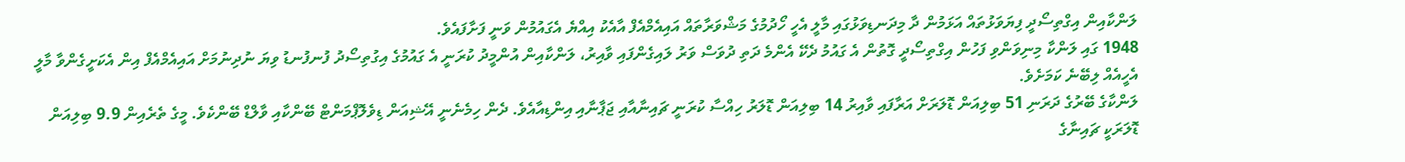ލަންކާއިން އިގްތިސޯދީ ފިޔަވަޅުތައް އަޅަމުން ދާ މިދަނޑިވަޅުގައި މާލީ އެހީ ހޯދުމުގެ މަޝްވަރާތައް އައިއެމްއެފް އާއެކު އިއްޔެ އެގައުމުން ވަނީ ފަށާފައެވެ.
1948 ގައި ލަންކާ މިނިވަންވި ފަހުން އިގްތިސޯދީ ގޮތުން އެ ގައުމު ދެކޭ އެންމެ ދަތި ދުވަސް ވަރު ލައިގެންފައި ވާއިރު، ލަންކާއިން އުންމީދު ކުރަނީ އެ ގައުމުގެ އިގުތިސޯދު ފުނފުނޑު ވިޔަ ނުދިނުމަށް އައިއެމްއެފް އިން އެކަށީގެންވާ މާލީ އެހީއެއް ލިބޭނެ ކަމަށެވެ.
ލަންކާގެ ބޭރުގެ ދަރަނި 51 ބިލިއަން ޑޮލަރަށް އަރާފައި ވާއިރު 14 ބިލިއަން ޑޮލަރު ހިއްސާ ކުރަނީ ޗައިނާއާއި ޖަޕާނާއި އިންޑިއާއެވެ. ދެން ހިމެނެނީ އޭޝިއަން ޑިވެލޮޕްމަންޓް ބޭންކާއި ވާލްޑް ބޭންކެވެ. މީގެ ތެރެއިން 9.9 ބިލިއަން ޑޮލަރަކީ ޗައިނާގެ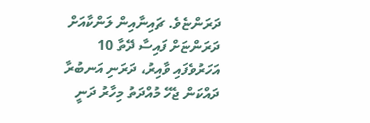ދަރަންޏެވެ. ޗައިނާއިން ލަންކާއަށް ދަރަންޏަށް ފައިސާ ދޭތާ 10 އަހަރުވެފައި ވާއިރު، ދަރަނި އަނބުރާ ދައްކަން ޖެހޭ މުއްދަތު މިހާރު ދަނީ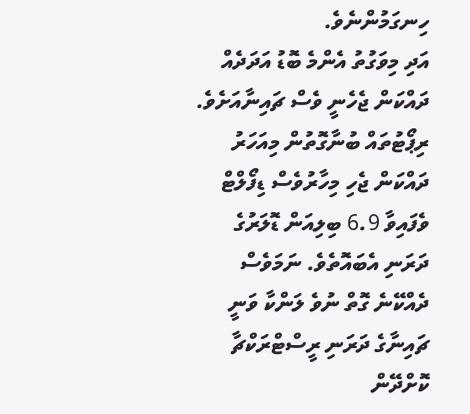ހިނގަމުންނެވެ.
އަދި މިވަގުތު އެންމެ ބޮޑު އަދަދެއް ދައްކަން ޖެހެނީ ވެސް ޗައިނާއަށެވެ. ރިޕޯޓުތައް ބުނާގޮތުން މިއަހަރު ދައްކަން ޖެހި މިހާރުވެސް ޑިފޯލްޓް ވެފައިވާ 6.9 ބިލިއަން ޑޮލަރުގެ ދަރަނި އެބައޮތެވެ. ނަމަވެސް ދެއްކޭނެ ގޮތް ނުވެ ލަންކާ ވަނީ ޗައިނާގެ ދަރަނި ރީސްޓްރަކްޗާ ކޮށްދޭން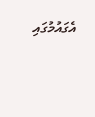އެގައުމުގައި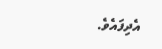އެދިފައެވެ.